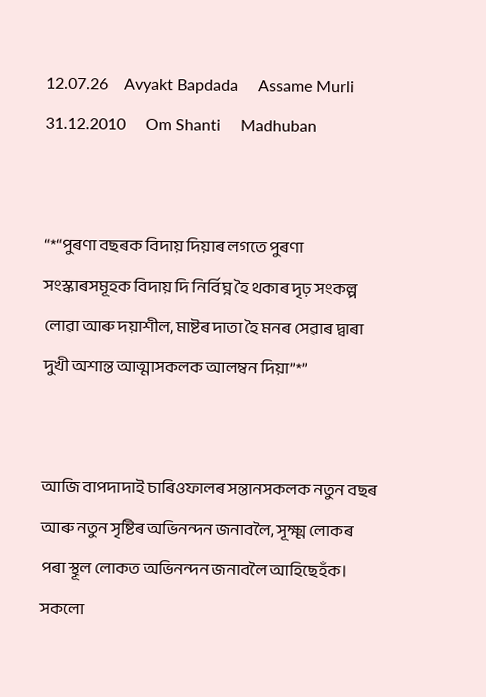12.07.26    Avyakt Bapdada     Assame Murli     31.12.2010     Om Shanti     Madhuban


“*“পুৰণা বছৰক বিদায় দিয়াৰ লগতে পুৰণা সংস্কাৰসমূহক বিদায় দি নিৰ্বিঘ্ন হৈ থকাৰ দৃঢ় সংকল্প লোৱা আৰু দয়াশীল, মাষ্টৰ দাতা হৈ মনৰ সেৱাৰ দ্বাৰা দুখী অশান্ত আত্মাসকলক আলম্বন দিয়া”*”


আজি বাপদাদাই চাৰিওফালৰ সন্তানসকলক নতুন বছৰ আৰু নতুন সৃষ্টিৰ অভিনন্দন জনাবলৈ, সূক্ষ্ম লোকৰ পৰা স্থূল লোকত অভিনন্দন জনাবলৈ আহিছেহঁক। সকলো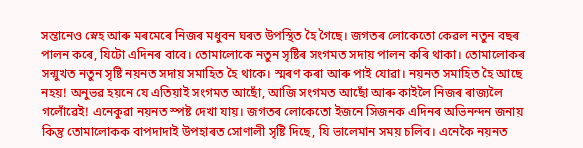সন্তানেও স্নেহ আৰু মৰমেৰে নিজৰ মধুবন ঘৰত উপস্থিত হৈ গৈছে। জগতৰ লোকেতো কেৱল নতুন বছৰ পালন কৰে, যিটো এদিনৰ বাবে। তোমালোকে নতুন সৃষ্টিৰ সংগমত সদায় পালন কৰি থাকা। তোমালোকৰ সন্মুখত নতুন সৃষ্টি নয়নত সদায় সমাহিত হৈ থাকে। স্মৰণ কৰা আৰু পাই যোৱা। নয়নত সমাহিত হৈ আছে নহয়! অনুভৱ হয়নে যে এতিয়াই সংগমত আছোঁ, আজি সংগমত আছোঁ আৰু কাইলৈ নিজৰ ৰাজ্যলৈ গলোঁৱেই! এনেকুৱা নয়নত স্পষ্ট দেখা যায়। জগতৰ লোকেতো ইজনে সিজনক এদিনৰ অভিনন্দন জনায় কিন্তু তোমালোকক বাপদাদাই উপহাৰত সোণালী সৃষ্টি দিছে, যি ভালেমান সময় চলিব। এনেকৈ নয়নত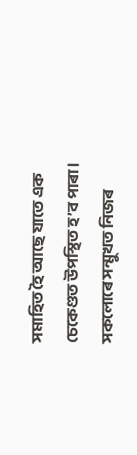সমাহিত হৈ আছে যাতে এক চেকেণ্ডত উপস্থিত হ’ব পাৰা। সকলোৰে সন্মুখত নিজৰ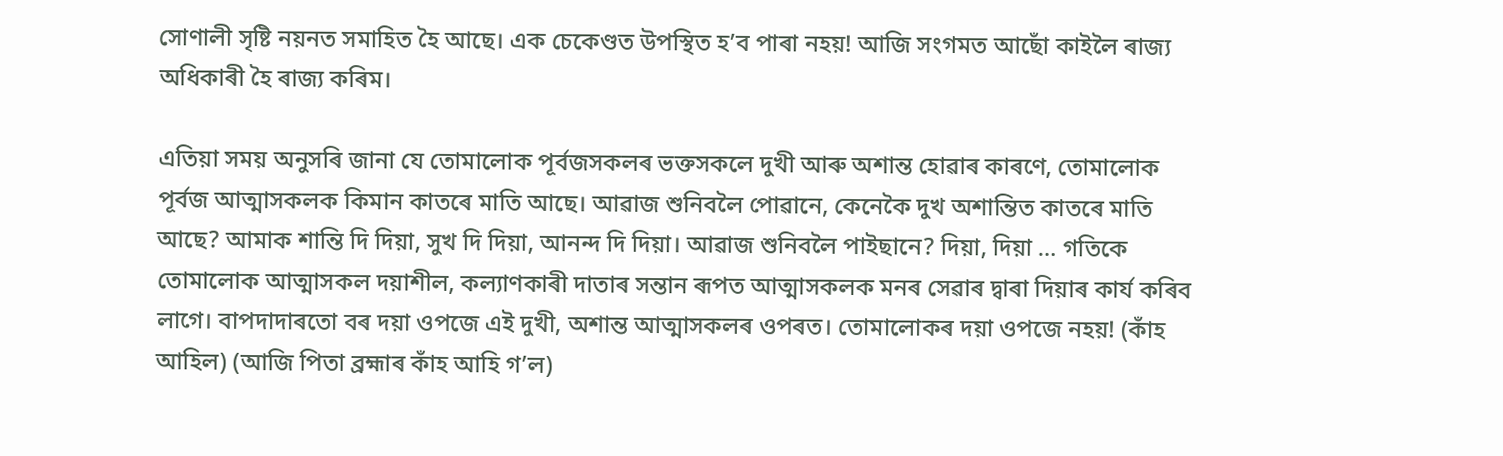সোণালী সৃষ্টি নয়নত সমাহিত হৈ আছে। এক চেকেণ্ডত উপস্থিত হ’ব পাৰা নহয়! আজি সংগমত আছোঁ কাইলৈ ৰাজ্য অধিকাৰী হৈ ৰাজ্য কৰিম।

এতিয়া সময় অনুসৰি জানা যে তোমালোক পূৰ্বজসকলৰ ভক্তসকলে দুখী আৰু অশান্ত হোৱাৰ কাৰণে, তোমালোক পূৰ্বজ আত্মাসকলক কিমান কাতৰে মাতি আছে। আৱাজ শুনিবলৈ পোৱানে, কেনেকৈ দুখ অশান্তিত কাতৰে মাতি আছে? আমাক শান্তি দি দিয়া, সুখ দি দিয়া, আনন্দ দি দিয়া। আৱাজ শুনিবলৈ পাইছানে? দিয়া, দিয়া … গতিকে তোমালোক আত্মাসকল দয়াশীল, কল্যাণকাৰী দাতাৰ সন্তান ৰূপত আত্মাসকলক মনৰ সেৱাৰ দ্বাৰা দিয়াৰ কাৰ্য কৰিব লাগে। বাপদাদাৰতো বৰ দয়া ওপজে এই দুখী, অশান্ত আত্মাসকলৰ ওপৰত। তোমালোকৰ দয়া ওপজে নহয়! (কাঁহ আহিল) (আজি পিতা ব্ৰহ্মাৰ কাঁহ আহি গ’ল)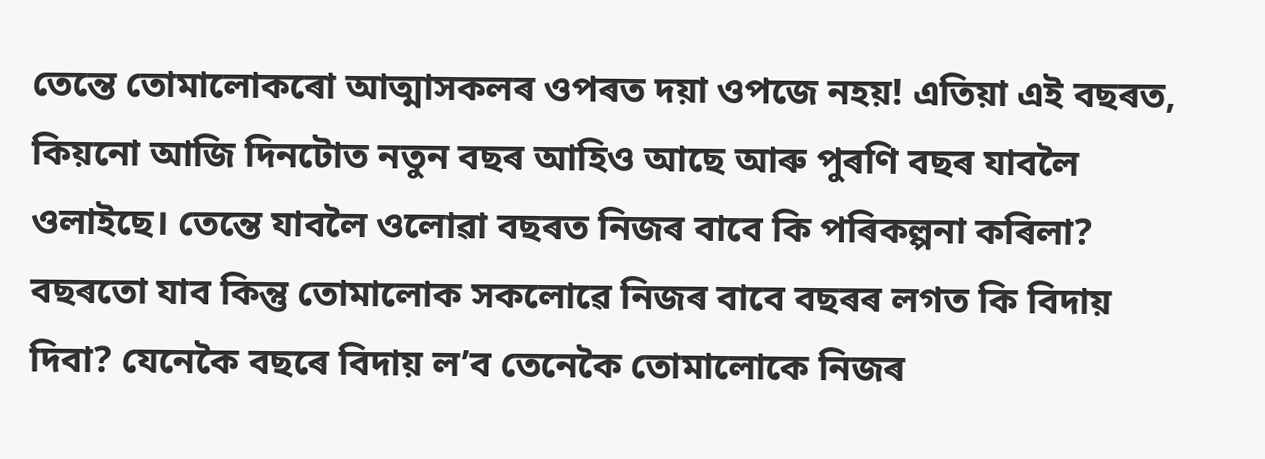তেন্তে তোমালোকৰো আত্মাসকলৰ ওপৰত দয়া ওপজে নহয়! এতিয়া এই বছৰত, কিয়নো আজি দিনটোত নতুন বছৰ আহিও আছে আৰু পুৰণি বছৰ যাবলৈ ওলাইছে। তেন্তে যাবলৈ ওলোৱা বছৰত নিজৰ বাবে কি পৰিকল্পনা কৰিলা? বছৰতো যাব কিন্তু তোমালোক সকলোৱে নিজৰ বাবে বছৰৰ লগত কি বিদায় দিবা? যেনেকৈ বছৰে বিদায় ল’ব তেনেকৈ তোমালোকে নিজৰ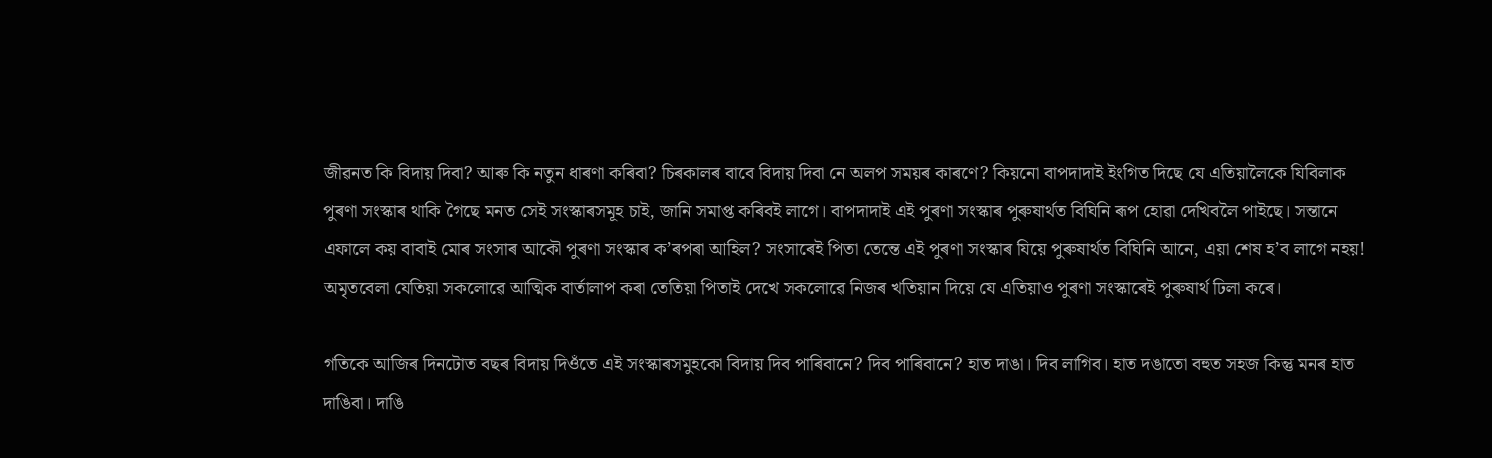জীৱনত কি বিদায় দিবা? আৰু কি নতুন ধাৰণা কৰিবা? চিৰকালৰ বাবে বিদায় দিবা নে অলপ সময়ৰ কাৰণে? কিয়নো বাপদাদাই ইংগিত দিছে যে এতিয়ালৈকে যিবিলাক পুৰণা সংস্কাৰ থাকি গৈছে মনত সেই সংস্কাৰসমূহ চাই, জানি সমাপ্ত কৰিবই লাগে। বাপদাদাই এই পুৰণা সংস্কাৰ পুৰুষাৰ্থত বিঘিনি ৰূপ হোৱা দেখিবলৈ পাইছে। সন্তানে এফালে কয় বাবাই মোৰ সংসাৰ আকৌ পুৰণা সংস্কাৰ ক’ৰপৰা আহিল? সংসাৰেই পিতা তেন্তে এই পুৰণা সংস্কাৰ যিয়ে পুৰুষাৰ্থত বিঘিনি আনে, এয়া শেষ হ’ব লাগে নহয়! অমৃতবেলা যেতিয়া সকলোৱে আত্মিক বাৰ্তালাপ কৰা তেতিয়া পিতাই দেখে সকলোৱে নিজৰ খতিয়ান দিয়ে যে এতিয়াও পুৰণা সংস্কাৰেই পুৰুষাৰ্থ ঢিলা কৰে।

গতিকে আজিৰ দিনটোত বছৰ বিদায় দিওঁতে এই সংস্কাৰসমুহকো বিদায় দিব পাৰিবানে? দিব পাৰিবানে? হাত দাঙা। দিব লাগিব। হাত দঙাতো বহুত সহজ কিন্তু মনৰ হাত দাঙিবা। দাঙি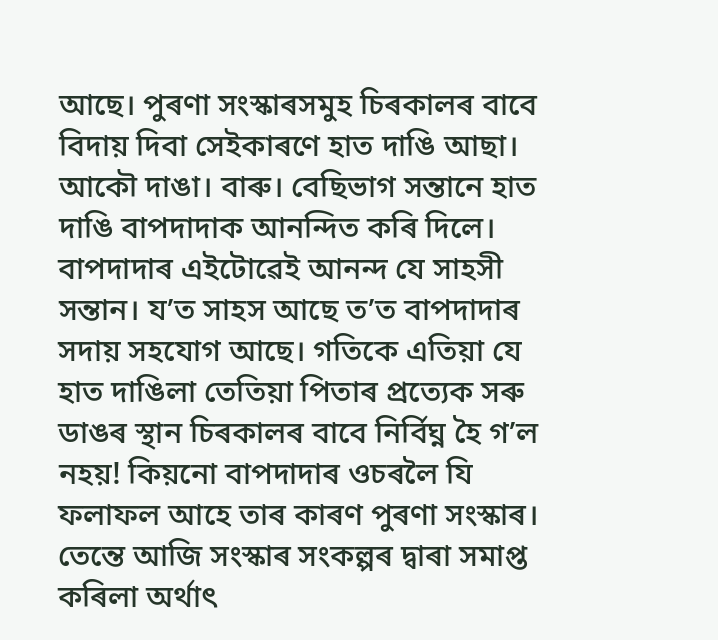আছে। পুৰণা সংস্কাৰসমুহ চিৰকালৰ বাবে বিদায় দিবা সেইকাৰণে হাত দাঙি আছা। আকৌ দাঙা। বাৰু। বেছিভাগ সন্তানে হাত দাঙি বাপদাদাক আনন্দিত কৰি দিলে। বাপদাদাৰ এইটোৱেই আনন্দ যে সাহসী সন্তান। য’ত সাহস আছে ত’ত বাপদাদাৰ সদায় সহযোগ আছে। গতিকে এতিয়া যে হাত দাঙিলা তেতিয়া পিতাৰ প্ৰত্যেক সৰু ডাঙৰ স্থান চিৰকালৰ বাবে নিৰ্বিঘ্ন হৈ গ’ল নহয়! কিয়নো বাপদাদাৰ ওচৰলৈ যি ফলাফল আহে তাৰ কাৰণ পুৰণা সংস্কাৰ। তেন্তে আজি সংস্কাৰ সংকল্পৰ দ্বাৰা সমাপ্ত কৰিলা অৰ্থাৎ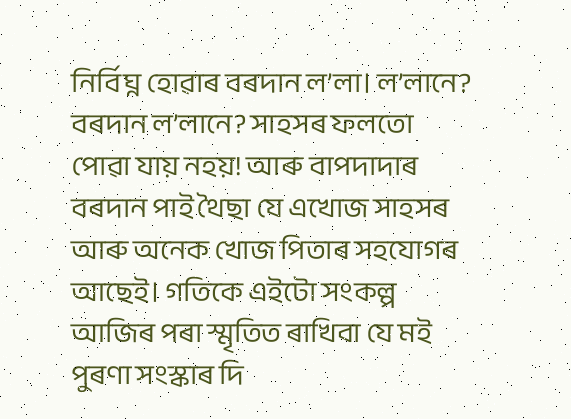নিৰ্বিঘ্ন হোৱাৰ বৰদান ল’লা। ল’লানে? বৰদান ল’লানে? সাহসৰ ফলতো পোৱা যায় নহয়! আৰু বাপদাদাৰ বৰদান পাই থৈছা যে এখোজ সাহসৰ আৰু অনেক খোজ পিতাৰ সহযোগৰ আছেই। গতিকে এইটো সংকল্প আজিৰ পৰা স্মৃতিত ৰাখিবা যে মই পুৰণা সংস্কাৰ দি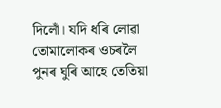দিলোঁ। যদি ধৰি লোৱা তোমালোকৰ ওচৰলৈ পুনৰ ঘুৰি আহে তেতিয়া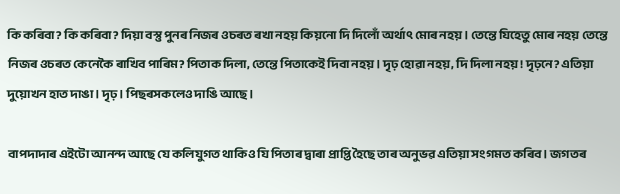কি কৰিবা? কি কৰিবা? দিয়া বস্তু পুনৰ নিজৰ ওচৰত ৰখা নহয় কিয়নো দি দিলোঁ অৰ্থাৎ মোৰ নহয়। তেন্তে যিহেতু মোৰ নহয় তেন্তে নিজৰ ওচৰত কেনেকৈ ৰাখিব পাৰিম? পিতাক দিলা, তেন্তে পিতাকেই দিবা নহয়। দৃঢ় হোৱা নহয়, দি দিলা নহয়! দৃঢ়নে? এতিয়া দুয়োখন হাত দাঙা। দৃঢ়। পিছৰসকলেও দাঙি আছে।

বাপদাদাৰ এইটো আনন্দ আছে যে কলিযুগত থাকিও যি পিতাৰ দ্বাৰা প্ৰাপ্তি হৈছে তাৰ অনুভৱ এতিয়া সংগমত কৰিব। জগতৰ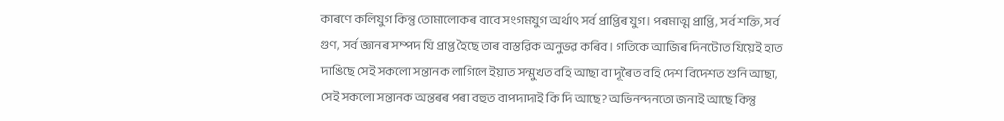কাৰণে কলিযুগ কিন্তু তোমালোকৰ বাবে সংগমযুগ অৰ্থাৎ সৰ্ব প্ৰাপ্তিৰ যুগ। পৰমাত্ম প্ৰাপ্তি, সৰ্ব শক্তি, সৰ্ব গুণ, সৰ্ব জ্ঞানৰ সম্পদ যি প্ৰাপ্ত হৈছে তাৰ বাস্তৱিক অনুভৱ কৰিব। গতিকে আজিৰ দিনটোত যিয়েই হাত দাঙিছে সেই সকলো সন্তানক লাগিলে ইয়াত সন্মুখত বহি আছা বা দূৰৈত বহি দেশ বিদেশত শুনি আছা, সেই সকলো সন্তানক অন্তৰৰ পৰা বহুত বাপদাদাই কি দি আছে? অভিনন্দনতো জনাই আছে কিন্তু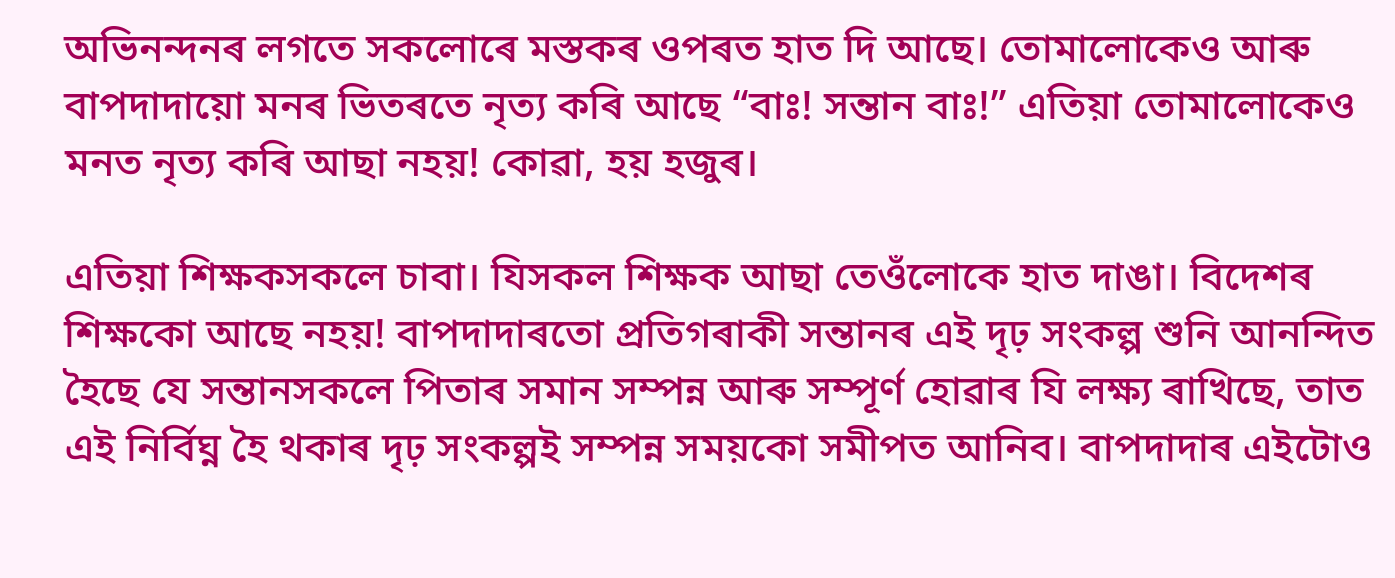অভিনন্দনৰ লগতে সকলোৰে মস্তকৰ ওপৰত হাত দি আছে। তোমালোকেও আৰু বাপদাদায়ো মনৰ ভিতৰতে নৃত্য কৰি আছে “বাঃ! সন্তান বাঃ!” এতিয়া তোমালোকেও মনত নৃত্য কৰি আছা নহয়! কোৱা, হয় হজুৰ।

এতিয়া শিক্ষকসকলে চাবা। যিসকল শিক্ষক আছা তেওঁলোকে হাত দাঙা। বিদেশৰ শিক্ষকো আছে নহয়! বাপদাদাৰতো প্ৰতিগৰাকী সন্তানৰ এই দৃঢ় সংকল্প শুনি আনন্দিত হৈছে যে সন্তানসকলে পিতাৰ সমান সম্পন্ন আৰু সম্পূৰ্ণ হোৱাৰ যি লক্ষ্য ৰাখিছে, তাত এই নিৰ্বিঘ্ন হৈ থকাৰ দৃঢ় সংকল্পই সম্পন্ন সময়কো সমীপত আনিব। বাপদাদাৰ এইটোও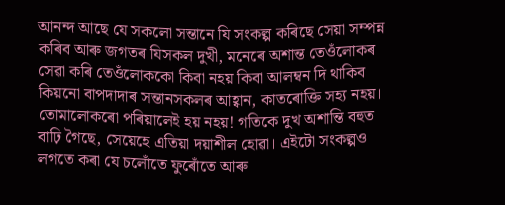আনন্দ আছে যে সকলো সন্তানে যি সংকল্প কৰিছে সেয়া সম্পন্ন কৰিব আৰু জগতৰ যিসকল দুখী, মনেৰে অশান্ত তেওঁলোকৰ সেৱা কৰি তেওঁলোককো কিবা নহয় কিবা আলম্বন দি থাকিব কিয়নো বাপদাদাৰ সন্তানসকলৰ আহ্বান, কাতৰোক্তি সহ্য নহয়। তোমালোকৰো পৰিয়ালেই হয় নহয়! গতিকে দুখ অশান্তি বহুত বাঢ়ি গৈছে, সেয়েহে এতিয়া দয়াশীল হোৱা। এইটো সংকল্পও লগতে কৰা যে চলোঁতে ফুৰোঁতে আৰু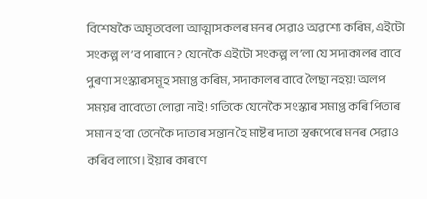বিশেষকৈ অমৃতবেলা আত্মাসকলৰ মনৰ সেৱাও অৱশ্যে কৰিম, এইটো সংকল্প ল’ব পাৰানে? যেনেকৈ এইটো সংকল্প ল’লা যে সদাকালৰ বাবে পুৰণা সংস্কাৰসমূহ সমাপ্ত কৰিম, সদাকালৰ বাবে লৈছা নহয়! অলপ সময়ৰ বাবেতো লোৱা নাই! গতিকে যেনেকৈ সংস্কাৰ সমাপ্ত কৰি পিতাৰ সমান হ’বা তেনেকৈ দাতাৰ সন্তান হৈ মাষ্টৰ দাতা স্বৰূপেৰে মনৰ সেৱাও কৰিব লাগে। ইয়াৰ কাৰণে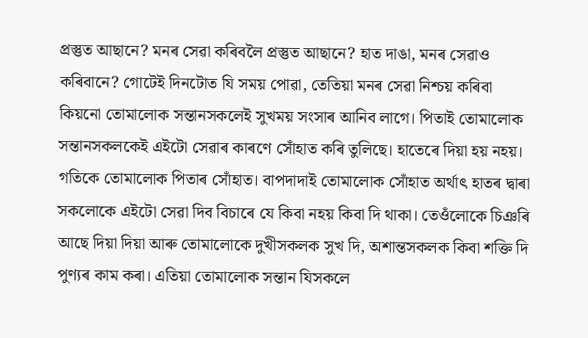প্ৰস্তুত আছানে? মনৰ সেৱা কৰিবলৈ প্ৰস্তুত আছানে? হাত দাঙা, মনৰ সেৱাও কৰিবানে? গোটেই দিনটোত যি সময় পোৱা, তেতিয়া মনৰ সেৱা নিশ্চয় কৰিবা কিয়নো তোমালোক সন্তানসকলেই সুখময় সংসাৰ আনিব লাগে। পিতাই তোমালোক সন্তানসকলকেই এইটো সেৱাৰ কাৰণে সোঁহাত কৰি তুলিছে। হাতেৰে দিয়া হয় নহয়। গতিকে তোমালোক পিতাৰ সোঁহাত। বাপদাদাই তোমালোক সোঁহাত অৰ্থাৎ হাতৰ দ্বাৰা সকলোকে এইটো সেৱা দিব বিচাৰে যে কিবা নহয় কিবা দি থাকা। তেওঁলোকে চিঞৰি আছে দিয়া দিয়া আৰু তোমালোকে দুখীসকলক সুখ দি, অশান্তসকলক কিবা শক্তি দি পুণ্যৰ কাম কৰা। এতিয়া তোমালোক সন্তান যিসকলে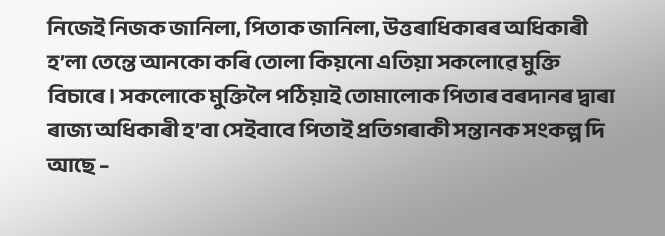নিজেই নিজক জানিলা, পিতাক জানিলা, উত্তৰাধিকাৰৰ অধিকাৰী হ’লা তেন্তে আনকো কৰি তোলা কিয়নো এতিয়া সকলোৱে মুক্তি বিচাৰে। সকলোকে মুক্তিলৈ পঠিয়াই তোমালোক পিতাৰ বৰদানৰ দ্বাৰা ৰাজ্য অধিকাৰী হ’বা সেইবাবে পিতাই প্ৰতিগৰাকী সন্তানক সংকল্প দি আছে –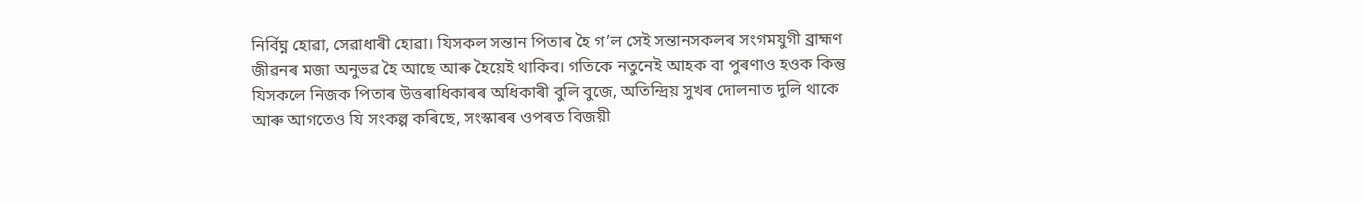নিৰ্বিঘ্ন হোৱা, সেৱাধাৰী হোৱা। যিসকল সন্তান পিতাৰ হৈ গ’ল সেই সন্তানসকলৰ সংগমযুগী ব্ৰাহ্মণ জীৱনৰ মজা অনুভৱ হৈ আছে আৰু হৈয়েই থাকিব। গতিকে নতুনেই আহক বা পুৰণাও হওক কিন্তু যিসকলে নিজক পিতাৰ উত্তৰাধিকাৰৰ অধিকাৰী বুলি বুজে, অতিন্দ্ৰিয় সুখৰ দোলনাত দুলি থাকে আৰু আগতেও যি সংকল্প কৰিছে, সংস্কাৰৰ ওপৰত বিজয়ী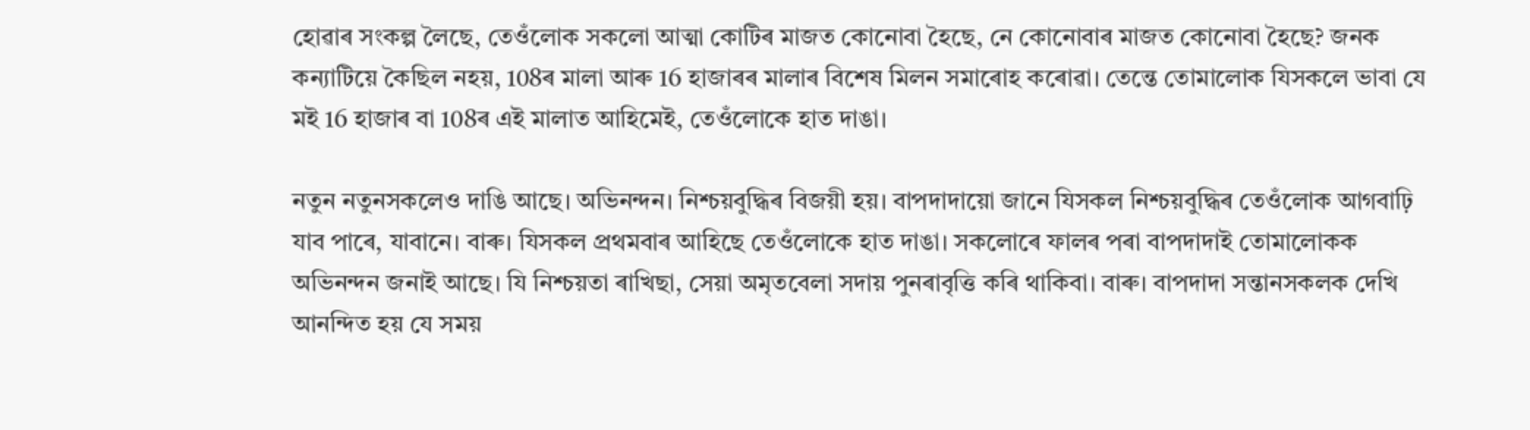হোৱাৰ সংকল্প লৈছে, তেওঁলোক সকলো আত্মা কোটিৰ মাজত কোনোবা হৈছে, নে কোনোবাৰ মাজত কোনোবা হৈছে? জনক কন্যাটিয়ে কৈছিল নহয়, 108ৰ মালা আৰু 16 হাজাৰৰ মালাৰ বিশেষ মিলন সমাৰোহ কৰোৱা। তেন্তে তোমালোক যিসকলে ভাবা যে মই 16 হাজাৰ বা 108ৰ এই মালাত আহিমেই, তেওঁলোকে হাত দাঙা।

নতুন নতুনসকলেও দাঙি আছে। অভিনন্দন। নিশ্চয়বুদ্ধিৰ বিজয়ী হয়। বাপদাদায়ো জানে যিসকল নিশ্চয়বুদ্ধিৰ তেওঁলোক আগবাঢ়ি যাব পাৰে, যাবানে। বাৰু। যিসকল প্ৰথমবাৰ আহিছে তেওঁলোকে হাত দাঙা। সকলোৰে ফালৰ পৰা বাপদাদাই তোমালোকক অভিনন্দন জনাই আছে। যি নিশ্চয়তা ৰাখিছা, সেয়া অমৃতবেলা সদায় পুনৰাবৃত্তি কৰি থাকিবা। বাৰু। বাপদাদা সন্তানসকলক দেখি আনন্দিত হয় যে সময়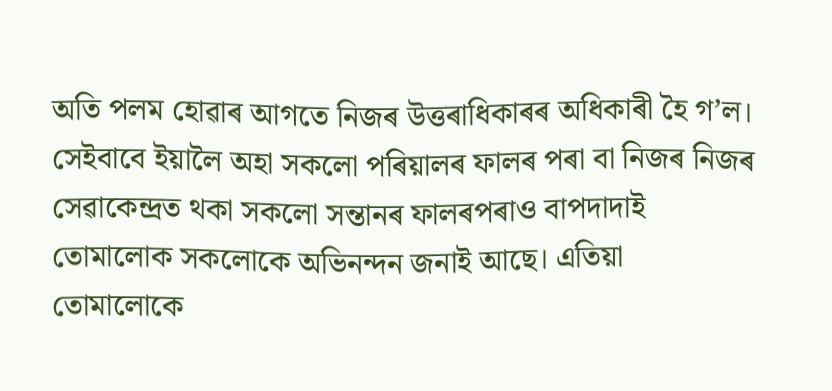অতি পলম হোৱাৰ আগতে নিজৰ উত্তৰাধিকাৰৰ অধিকাৰী হৈ গ’ল। সেইবাবে ইয়ালৈ অহা সকলো পৰিয়ালৰ ফালৰ পৰা বা নিজৰ নিজৰ সেৱাকেন্দ্ৰত থকা সকলো সন্তানৰ ফালৰপৰাও বাপদাদাই তোমালোক সকলোকে অভিনন্দন জনাই আছে। এতিয়া তোমালোকে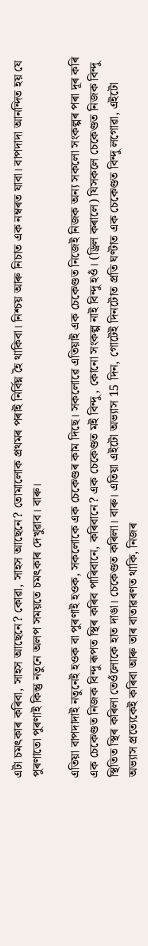এটা চমৎকাৰ কৰিবা, সাহস আছেনে? কোৱা, সাহস আছেনে? তোমালোক প্ৰথমৰ পৰাই নিৰ্বিঘ্ন হৈ থাকিবা। নিশ্চয় আৰু নিচাত এক নম্বৰত যাবা। বাপদাদা আনন্দিত হয় যে পুৰণাতো পুৰণাই কিন্তু নতুনে অলপ সময়তে চমৎকাৰ দেখুৱাব। বাৰু।

এতিয়া বাপদাদাই নতুনেই হওক বা পুৰণাই হওক, সকলোকে এক চেকেণ্ডৰ কাম দিছে। সকলোৱে এতিয়াই এক চেকেণ্ডত নিজেই নিজক অন্য সকলো সংকল্পৰ পৰা দূৰ কৰি এক চেকেণ্ডত নিজক বিন্দু ৰূপত স্থিৰ কৰিব পাৰিবানে, কৰিবানে? এক চেকেণ্ডত মই বিন্দু, কোনো সংকল্প নাই বিন্দু হওঁ। (ড্ৰিল কৰালে) যিসকলে চেকেণ্ডত নিজক বিন্দু স্থিতিত স্থিৰ কৰিলা তেওঁলোকে হাত দাঙা। চেকেণ্ডত কৰিলা। বাৰু। এতিয়া এইটো অভ্যাস 15 দিন, গোটেই দিনটোত প্ৰতি ঘণ্টাত এক চেকেণ্ডত বিন্দু লগোৱা, এইটো অভ্যাস প্ৰত্যেকেই কৰিবা আৰু তাৰ বাতাৱৰণত থাকি, নিজৰ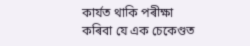কাৰ্যত থাকি পৰীক্ষা কৰিবা যে এক চেকেণ্ডত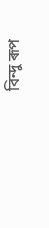বিন্দু ৰূপ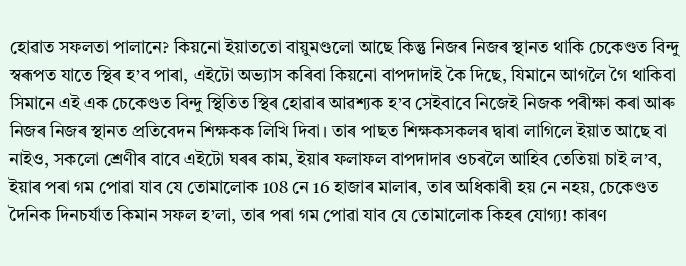হোৱাত সফলতা পালানে? কিয়নো ইয়াততো বায়ুমণ্ডলো আছে কিন্তু নিজৰ নিজৰ স্থানত থাকি চেকেণ্ডত বিন্দু স্বৰূপত যাতে স্থিৰ হ’ব পাৰা, এইটো অভ্যাস কৰিবা কিয়নো বাপদাদাই কৈ দিছে, যিমানে আগলৈ গৈ থাকিবা সিমানে এই এক চেকেণ্ডত বিন্দু স্থিতিত স্থিৰ হোৱাৰ আৱশ্যক হ’ব সেইবাবে নিজেই নিজক পৰীক্ষা কৰা আৰু নিজৰ নিজৰ স্থানত প্ৰতিবেদন শিক্ষকক লিখি দিবা। তাৰ পাছত শিক্ষকসকলৰ দ্বাৰা লাগিলে ইয়াত আছে বা নাইও, সকলো শ্ৰেণীৰ বাবে এইটো ঘৰৰ কাম, ইয়াৰ ফলাফল বাপদাদাৰ ওচৰলৈ আহিব তেতিয়া চাই ল’ব, ইয়াৰ পৰা গম পোৱা যাব যে তোমালোক 108 নে 16 হাজাৰ মালাৰ, তাৰ অধিকাৰী হয় নে নহয়, চেকেণ্ডত দৈনিক দিনচৰ্যাত কিমান সফল হ’লা, তাৰ পৰা গম পোৱা যাব যে তোমালোক কিহৰ যোগ্য! কাৰণ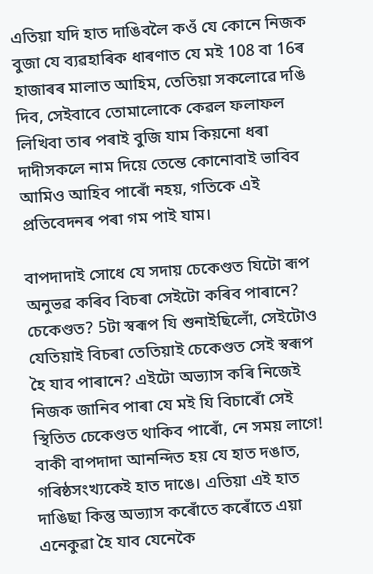এতিয়া যদি হাত দাঙিবলৈ কওঁ যে কোনে নিজক বুজা যে ব্যৱহাৰিক ধাৰণাত যে মই 108 বা 16ৰ হাজাৰৰ মালাত আহিম, তেতিয়া সকলোৱে দঙি দিব, সেইবাবে তোমালোকে কেৱল ফলাফল লিখিবা তাৰ পৰাই বুজি যাম কিয়নো ধৰা দাদীসকলে নাম দিয়ে তেন্তে কোনোবাই ভাবিব আমিও আহিব পাৰোঁ নহয়, গতিকে এই প্ৰতিবেদনৰ পৰা গম পাই যাম।

বাপদাদাই সোধে যে সদায় চেকেণ্ডত যিটো ৰূপ অনুভৱ কৰিব বিচৰা সেইটো কৰিব পাৰানে? চেকেণ্ডত? 5টা স্বৰূপ যি শুনাইছিলোঁ, সেইটোও যেতিয়াই বিচৰা তেতিয়াই চেকেণ্ডত সেই স্বৰূপ হৈ যাব পাৰানে? এইটো অভ্যাস কৰি নিজেই নিজক জানিব পাৰা যে মই যি বিচাৰোঁ সেই স্থিতিত চেকেণ্ডত থাকিব পাৰোঁ, নে সময় লাগে! বাকী বাপদাদা আনন্দিত হয় যে হাত দঙাত, গৰিষ্ঠসংখ্যকেই হাত দাঙে। এতিয়া এই হাত দাঙিছা কিন্তু অভ্যাস কৰোঁতে কৰোঁতে এয়া এনেকুৱা হৈ যাব যেনেকৈ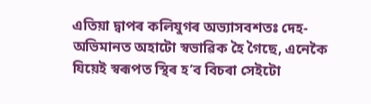এতিয়া দ্বাপৰ কলিযুগৰ অভ্যাসবশতঃ দেহ-অভিমানত অহাটো স্বভাৱিক হৈ গৈছে, এনেকৈ যিয়েই স্বৰূপত স্থিৰ হ’ব বিচৰা সেইটো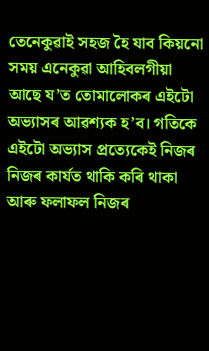তেনেকুৱাই সহজ হৈ যাব কিয়নো সময় এনেকুৱা আহিবলগীয়া আছে য’ত তোমালোকৰ এইটো অভ্যাসৰ আৱশ্যক হ’ব। গতিকে এইটো অভ্যাস প্ৰত্যেকেই নিজৰ নিজৰ কাৰ্যত থাকি কৰি থাকা আৰু ফলাফল নিজৰ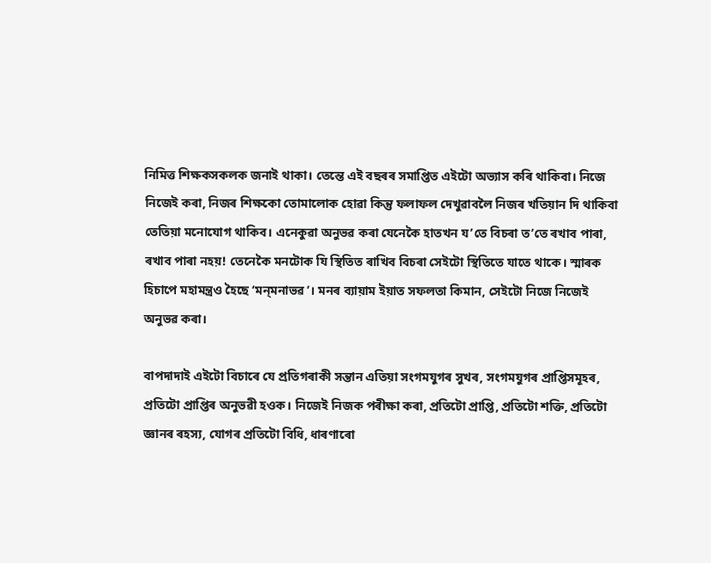নিমিত্ত শিক্ষকসকলক জনাই থাকা। তেন্তে এই বছৰৰ সমাপ্তিত এইটো অভ্যাস কৰি থাকিবা। নিজে নিজেই কৰা, নিজৰ শিক্ষকো তোমালোক হোৱা কিন্তু ফলাফল দেখুৱাবলৈ নিজৰ খতিয়ান দি থাকিবা তেতিয়া মনোযোগ থাকিব। এনেকুৱা অনুভৱ কৰা যেনেকৈ হাতখন য’তে বিচৰা ত’তে ৰখাব পাৰা, ৰখাব পাৰা নহয়! তেনেকৈ মনটোক যি স্থিতিত ৰাখিব বিচৰা সেইটো স্থিতিতে যাতে থাকে। স্মাৰক হিচাপে মহামন্ত্ৰও হৈছে ‘মন্‌মনাভৱ’। মনৰ ব্যায়াম ইয়াত সফলতা কিমান, সেইটো নিজে নিজেই অনুভৱ কৰা।

বাপদাদাই এইটো বিচাৰে যে প্ৰতিগৰাকী সন্তান এতিয়া সংগমযুগৰ সুখৰ, সংগমযুগৰ প্ৰাপ্তিসমূহৰ, প্ৰতিটো প্ৰাপ্তিৰ অনুভৱী হওক। নিজেই নিজক পৰীক্ষা কৰা, প্ৰতিটো প্ৰাপ্তি, প্ৰতিটো শক্তি, প্ৰতিটো জ্ঞানৰ ৰহস্য, যোগৰ প্ৰতিটো বিধি, ধাৰণাৰো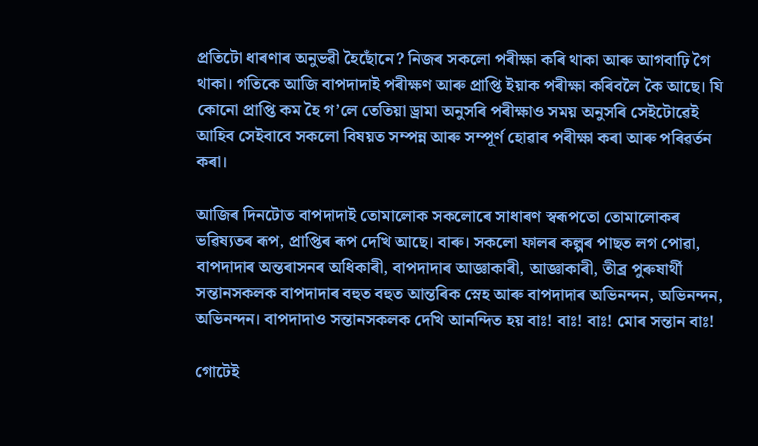প্ৰতিটো ধাৰণাৰ অনুভৱী হৈছোঁনে? নিজৰ সকলো পৰীক্ষা কৰি থাকা আৰু আগবাঢ়ি গৈ থাকা। গতিকে আজি বাপদাদাই পৰীক্ষণ আৰু প্ৰাপ্তি ইয়াক পৰীক্ষা কৰিবলৈ কৈ আছে। যি কোনো প্ৰাপ্তি কম হৈ গ’লে তেতিয়া ড্ৰামা অনুসৰি পৰীক্ষাও সময় অনুসৰি সেইটোৱেই আহিব সেইবাবে সকলো বিষয়ত সম্পন্ন আৰু সম্পূৰ্ণ হোৱাৰ পৰীক্ষা কৰা আৰু পৰিৱৰ্তন কৰা।

আজিৰ দিনটোত বাপদাদাই তোমালোক সকলোৰে সাধাৰণ স্বৰূপতো তোমালোকৰ ভৱিষ্যতৰ ৰূপ, প্ৰাপ্তিৰ ৰূপ দেখি আছে। বাৰু। সকলো ফালৰ কল্পৰ পাছত লগ পোৱা, বাপদাদাৰ অন্তৰাসনৰ অধিকাৰী, বাপদাদাৰ আজ্ঞাকাৰী, আজ্ঞাকাৰী, তীব্ৰ পুৰুষাৰ্থী সন্তানসকলক বাপদাদাৰ বহুত বহুত আন্তৰিক স্নেহ আৰু বাপদাদাৰ অভিনন্দন, অভিনন্দন, অভিনন্দন। বাপদাদাও সন্তানসকলক দেখি আনন্দিত হয় বাঃ! বাঃ! বাঃ! মোৰ সন্তান বাঃ!

গোটেই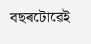বছৰটোৱেই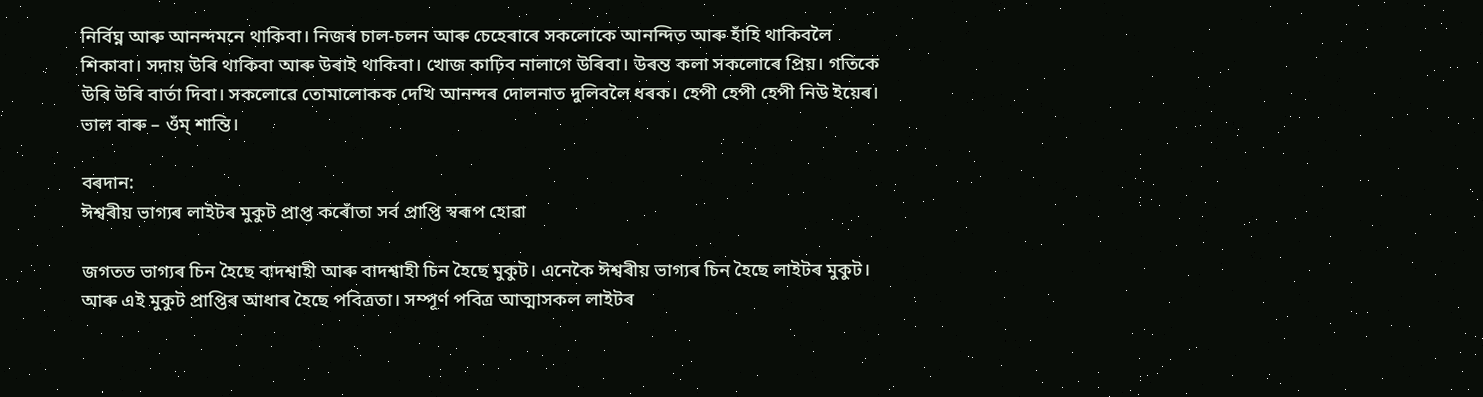নিৰ্বিঘ্ন আৰু আনন্দমনে থাকিবা। নিজৰ চাল-চলন আৰু চেহেৰাৰে সকলোকে আনন্দিত আৰু হাঁহি থাকিবলৈ শিকাবা। সদায় উৰি থাকিবা আৰু উৰাই থাকিবা। খোজ কাঢ়িব নালাগে উৰিবা। উৰন্ত কলা সকলোৰে প্ৰিয়। গতিকে উৰি উৰি বাৰ্তা দিবা। সকলোৱে তোমালোকক দেখি আনন্দৰ দোলনাত দুলিবলৈ ধৰক। হেপী হেপী হেপী নিউ ইয়েৰ। ভাল বাৰু – ওঁম্‌ শান্তি।

বৰদান:
ঈশ্বৰীয় ভাগ্যৰ লাইটৰ মুকুট প্ৰাপ্ত কৰোঁতা সৰ্ব প্ৰাপ্তি স্বৰূপ হোৱা

জগতত ভাগ্যৰ চিন হৈছে বাদশ্বাহী আৰু বাদশ্বাহী চিন হৈছে মুকুট। এনেকৈ ঈশ্বৰীয় ভাগ্যৰ চিন হৈছে লাইটৰ মুকুট। আৰু এই মুকুট প্ৰাপ্তিৰ আধাৰ হৈছে পবিত্ৰতা। সম্পূৰ্ণ পবিত্ৰ আত্মাসকল লাইটৰ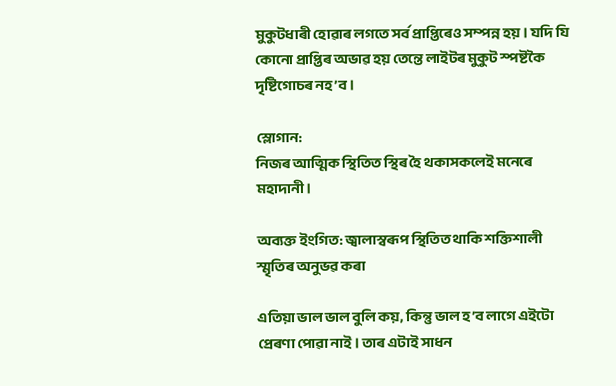মুকুটধাৰী হোৱাৰ লগতে সৰ্ব প্ৰাপ্তিৰেও সম্পন্ন হয়। যদি যি কোনো প্ৰাপ্তিৰ অভাৱ হয় তেন্তে লাইটৰ মুকুট স্পষ্টকৈ দৃষ্টিগোচৰ নহ’ব।

স্লোগান:
নিজৰ আত্মিক স্থিতিত স্থিৰ হৈ থকাসকলেই মনেৰে মহাদানী।

অব্যক্ত ইংগিত: জ্বালাস্বৰূপ স্থিতিত থাকি শক্তিশালী স্মৃতিৰ অনুভৱ কৰা

এতিয়া ভাল ভাল বুলি কয়, কিন্তু ভাল হ’ব লাগে এইটো প্ৰেৰণা পোৱা নাই। তাৰ এটাই সাধন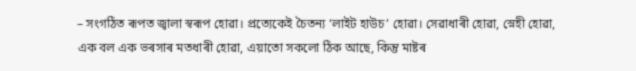– সংগঠিত ৰূপত জ্বালা স্বৰূপ হোৱা। প্ৰত্যেকেই চৈতন্য ‘লাইট হাউচ’ হোৱা। সেৱাধাৰী হোৱা, স্নেহী হোৱা, এক বল এক ভৰসাৰ মতধাৰী হোৱা, এয়াতো সকলো ঠিক আছে, কিন্তু মাষ্টৰ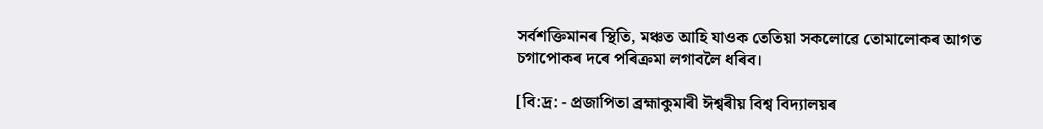সৰ্বশক্তিমানৰ স্থিতি, মঞ্চত আহি যাওক তেতিয়া সকলোৱে তোমালোকৰ আগত চগাপোকৰ দৰে পৰিক্ৰমা লগাবলৈ ধৰিব।

[বি:দ্ৰ: - প্ৰজাপিতা ব্ৰহ্মাকুমাৰী ঈশ্বৰীয় বিশ্ব বিদ্যালয়ৰ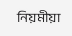নিয়মীয়া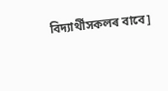বিদ্যাৰ্থীসকলৰ বাবে]